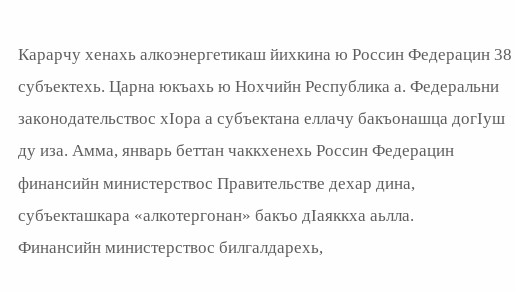Карарчу хенахь алкоэнергетикаш йихкина ю Россин Федерацин 38 субъектехь. Царна юкъахь ю Нохчийн Республика а. Федеральни законодательствос хIора а субъектана еллачу бакъонашца догIуш ду иза. Амма, январь беттан чаккхенехь Россин Федерацин финансийн министерствос Правительстве дехар дина, субъекташкара «алкотергонан» бакъо дIаяккха аьлла.
Финансийн министерствос билгалдарехь,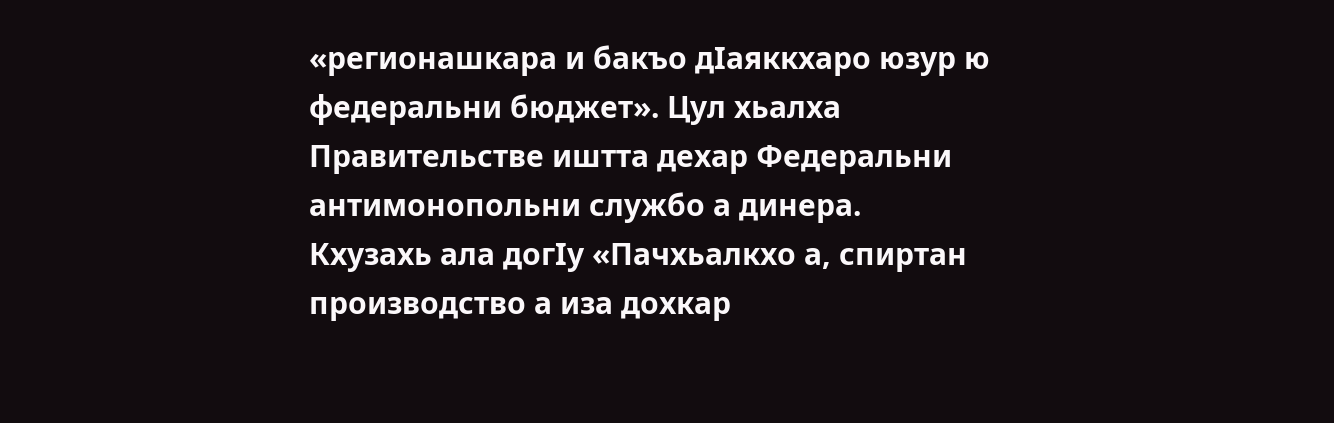«регионашкара и бакъо дIаяккхаро юзур ю федеральни бюджет». Цул хьалха Правительстве иштта дехар Федеральни антимонопольни службо а динера.
Кхузахь ала догIу «Пачхьалкхо а, спиртан производство а иза дохкар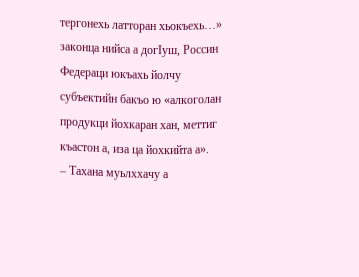тергонехь латторан хьокъехь…» законца нийса а догIуш, Россин Федераци юкъахь йолчу субъектийн бакъо ю «алкоголан продукци йохкаран хан, меттиг къастон а, иза ца йохкийта а».
– Тахана муьлххачу а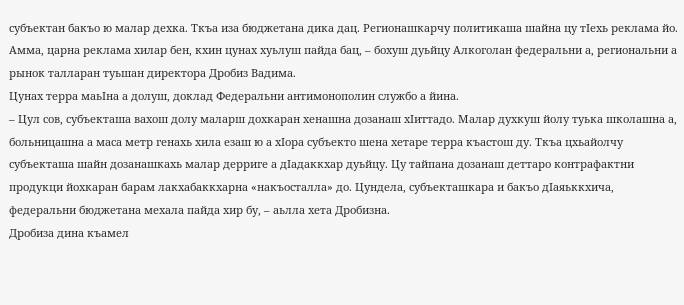субъектан бакъо ю малар дехка. Ткъа иза бюджетана дика дац. Регионашкарчу политикаша шайна цу тIехь реклама йо. Амма, царна реклама хилар бен, кхин цунах хуьлуш пайда бац, – бохуш дуьйцу Алкоголан федеральни а, региональни а рынок талларан туьшан директора Дробиз Вадима.
Цунах терра маьIна а долуш, доклад Федеральни антимонополин службо а йина.
– Цул сов, субъекташа вахош долу маларш дохкаран хенашна дозанаш хIиттадо. Малар духкуш йолу туька школашна а, больницашна а маса метр генахь хила езаш ю а хIора субъекто шена хетаре терра къастош ду. Ткъа цхьайолчу субъекташа шайн дозанашкахь малар дерриге а дIадаккхар дуьйцу. Цу тайпана дозанаш деттаро контрафактни продукци йохкаран барам лакхабаккхарна «накъосталла» до. Цундела, субъекташкара и бакъо дIаяьккхича, федеральни бюджетана мехала пайда хир бу, – аьлла хета Дробизна.
Дробиза дина къамел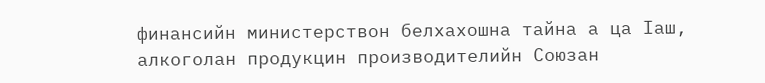финансийн министерствон белхахошна тайна а ца Iаш, алкоголан продукцин производителийн Союзан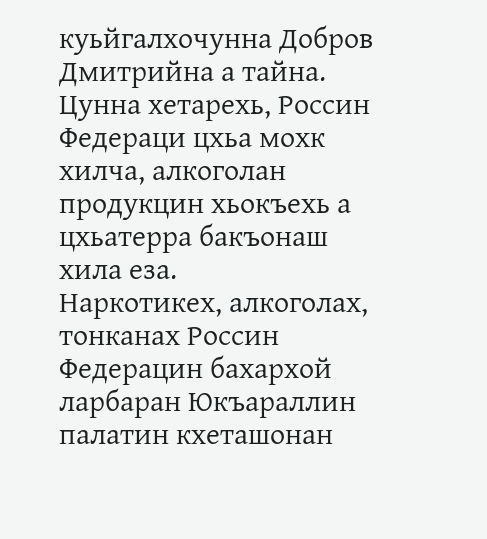куьйгалхочунна Добров Дмитрийна а тайна.
Цунна хетарехь, Россин Федераци цхьа мохк хилча, алкоголан продукцин хьокъехь а цхьатерра бакъонаш хила еза.
Наркотикех, алкоголах, тонканах Россин Федерацин бахархой ларбаран Юкъараллин палатин кхеташонан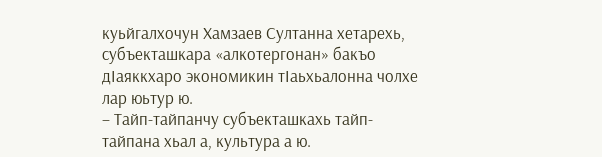куьйгалхочун Хамзаев Султанна хетарехь, субъекташкара «алкотергонан» бакъо дIаяккхаро экономикин тIаьхьалонна чолхе лар юьтур ю.
– Тайп-тайпанчу субъекташкахь тайп-тайпана хьал а, культура а ю.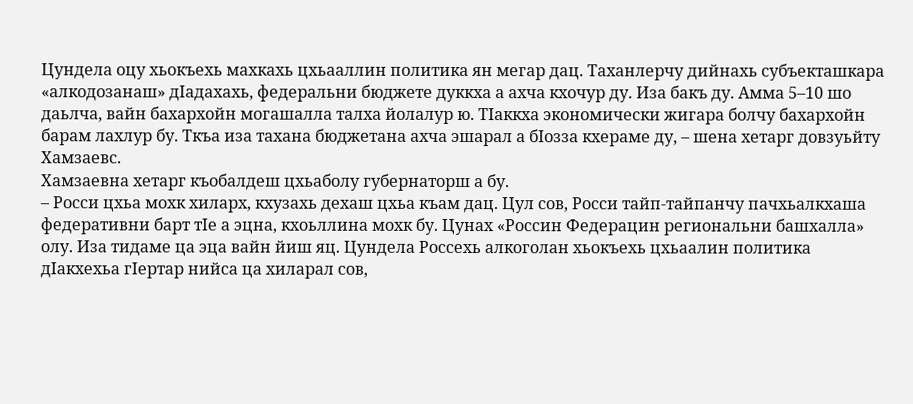Цундела оцу хьокъехь махкахь цхьааллин политика ян мегар дац. Таханлерчу дийнахь субъекташкара «алкодозанаш» дIадахахь, федеральни бюджете дуккха а ахча кхочур ду. Иза бакъ ду. Амма 5–10 шо даьлча, вайн бахархойн могашалла талха йолалур ю. ТIаккха экономически жигара болчу бахархойн барам лахлур бу. Ткъа иза тахана бюджетана ахча эшарал а бIозза кхераме ду, – шена хетарг довзуьйту Хамзаевс.
Хамзаевна хетарг къобалдеш цхьаболу губернаторш а бу.
– Росси цхьа мохк хиларх, кхузахь дехаш цхьа къам дац. Цул сов, Росси тайп-тайпанчу пачхьалкхаша федеративни барт тIе а эцна, кхоьллина мохк бу. Цунах «Россин Федерацин региональни башхалла» олу. Иза тидаме ца эца вайн йиш яц. Цундела Россехь алкоголан хьокъехь цхьаалин политика дIакхехьа гIертар нийса ца хиларал сов,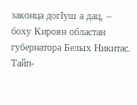законца догIуш а дац, – боху Кировн областан губернатора Белых Никитас.
Тайп-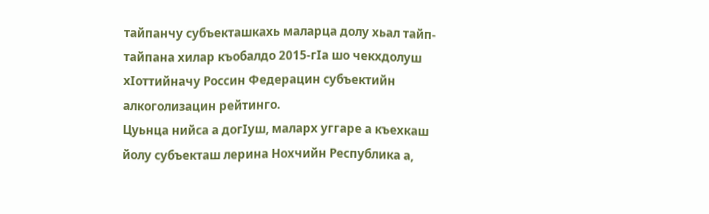тайпанчу субъекташкахь маларца долу хьал тайп-тайпана хилар къобалдо 2015-гIа шо чекхдолуш хIоттийначу Россин Федерацин субъектийн алкоголизацин рейтинго.
Цуьнца нийса а догIуш, маларх уггаре а къехкаш йолу субъекташ лерина Нохчийн Республика а,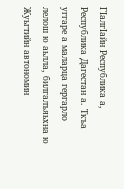ГIалгIайн Республика а, Республика Дагестан а. Ткъа уггаре а маларца гергарло лелош ю аьлла, билгалъяьхна ю Жуьгтийн автономин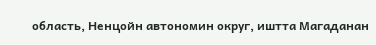область, Ненцойн автономин округ, иштта Магаданан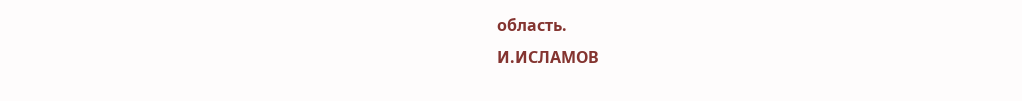область.
И.ИСЛАМОВ